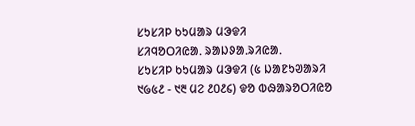ᱥᱩᱥᱤᱞ ᱠᱩᱢᱟᱨ ᱢᱳᱫᱤ
ᱥᱤᱧᱚᱛᱤᱭᱟᱹ ᱨᱟᱡᱽᱟᱹᱨᱤᱭᱟᱹ
ᱥᱩᱥᱤᱞ ᱠᱩᱢᱟᱨ ᱢᱳᱫᱤ (᱕ ᱡᱟᱱᱩᱣᱟᱨᱤ ᱑᱙᱕᱒ - ᱑᱓ ᱢᱮ ᱒᱐᱒᱔) ᱫᱚ ᱵᱷᱟᱨᱚᱛᱤᱭᱚ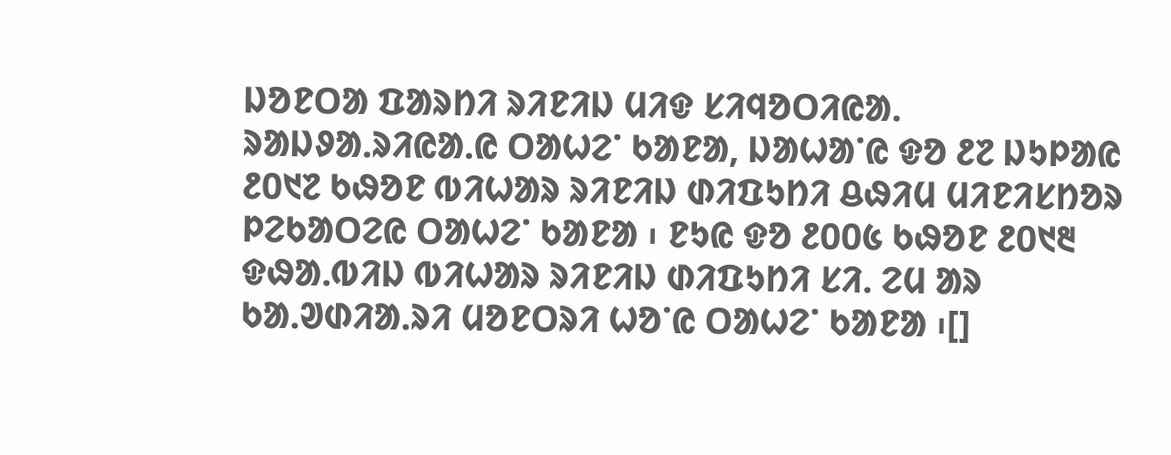ᱡᱚᱱᱛᱟ ᱯᱟᱨᱴᱤ ᱨᱤᱱᱤᱡ ᱢᱤᱫ ᱥᱤᱧᱚᱛᱤᱭᱟᱹ ᱨᱟᱡᱽᱟᱹᱨᱤᱭᱟᱹᱭ ᱛᱟᱦᱮᱸ ᱠᱟᱱᱟ, ᱡᱟᱦᱟᱸᱭ ᱫᱚ ᱒᱗ ᱡᱩᱞᱟᱭ ᱒᱐᱑᱗ ᱠᱷᱚᱱ ᱵᱤᱦᱟᱨ ᱨᱤᱱᱤᱡ ᱰᱤᱯᱩᱴᱤ ᱪᱷᱤᱢ ᱢᱤᱱᱤᱥᱴᱚᱨ ᱞᱮᱠᱟᱛᱮᱭ ᱛᱟᱦᱮᱸ ᱠᱟᱱᱟ ᱾ ᱱᱩᱭ ᱫᱚ ᱒᱐᱐᱕ ᱠᱷᱚᱱ ᱒᱐᱑᱓ ᱫᱷᱟᱹᱵᱤᱡ ᱵᱤᱦᱟᱨ ᱨᱤᱱᱤᱡ ᱰᱤᱯᱩᱴᱤ ᱥᱤᱹ ᱮᱢ ᱟᱨ ᱠᱟᱹᱣᱰᱤᱟᱹᱨᱤ ᱢᱚᱱᱛᱨᱤ ᱦᱚᱸᱭ ᱛᱟᱦᱮᱸ ᱠᱟᱱᱟ ᱾[]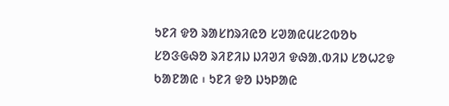ᱩᱱᱤ ᱫᱚ ᱨᱟᱥᱴᱨᱤᱭᱚ ᱥᱣᱟᱭᱢᱥᱮᱵᱚᱠ ᱥᱚᱝᱜᱷᱚ ᱨᱤᱱᱤᱡ ᱡᱤᱣᱤ ᱫᱷᱟᱹᱵᱤᱡ ᱥᱚᱦᱮᱫ ᱠᱟᱱᱟᱭ ᱾ ᱩᱱᱤ ᱫᱚ ᱡᱩᱞᱟᱭ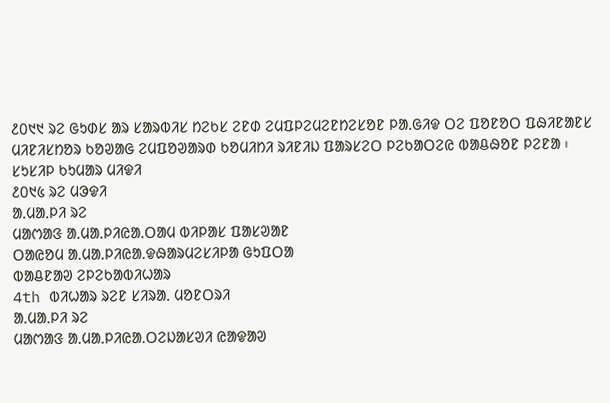᱒᱐᱑᱑ ᱨᱮ ᱜᱩᱰᱥ ᱟᱨ ᱥᱟᱨᱵᱤᱥ ᱴᱮᱠᱥ ᱮᱱᱰ ᱮᱢᱯᱞᱮᱢᱮᱱᱴᱮᱥᱚᱱ ᱞᱟᱹᱜᱤᱫ ᱛᱮ ᱯᱚᱱᱚᱛ ᱯᱷᱤᱱᱟᱱᱥ ᱢᱤᱱᱤᱥᱴᱚᱨ ᱠᱚᱣᱟᱜ ᱮᱢᱯᱚᱣᱟᱨᱰ ᱠᱚᱢᱤᱴᱤ ᱨᱤᱱᱤᱡ ᱯᱟᱨᱥᱮᱛ ᱞᱮᱠᱟᱛᱮᱭ ᱵᱟᱪᱷᱚᱱ ᱞᱮᱱᱟ ᱾
ᱥᱩᱥᱤᱞ ᱠᱩᱢᱟᱨ ᱢᱤᱫᱤ
᱒᱐᱑᱕ ᱨᱮ ᱢᱳᱫᱤ
ᱟᱹᱢᱟᱹᱞᱤ ᱨᱮ
ᱢᱟᱬᱟᱝ ᱟᱹᱢᱟᱹᱞᱤᱭᱟᱹᱛᱟᱢ ᱵᱤᱞᱟᱥ ᱯᱟᱥᱣᱟᱱ
ᱛᱟᱭᱚᱢ ᱟᱹᱢᱟᱹᱞᱤᱭᱟᱹᱫᱷᱟᱨᱢᱮᱥᱤᱞᱟ ᱜᱩᱯᱛᱟ
ᱵᱟᱪᱱᱟᱣ ᱮᱞᱮᱠᱟᱵᱤᱦᱟᱨ
4th ᱵᱤᱦᱟᱨ ᱨᱮᱱ ᱥᱤᱨᱟᱹ ᱢᱚᱱᱛᱨᱤ
ᱟᱹᱢᱟᱹᱞᱤ ᱨᱮ
ᱢᱟᱬᱟᱝ ᱟᱹᱢᱟᱹᱞᱤᱭᱟᱹᱛᱮᱡᱟᱥᱣᱤ ᱭᱟᱫᱟᱣ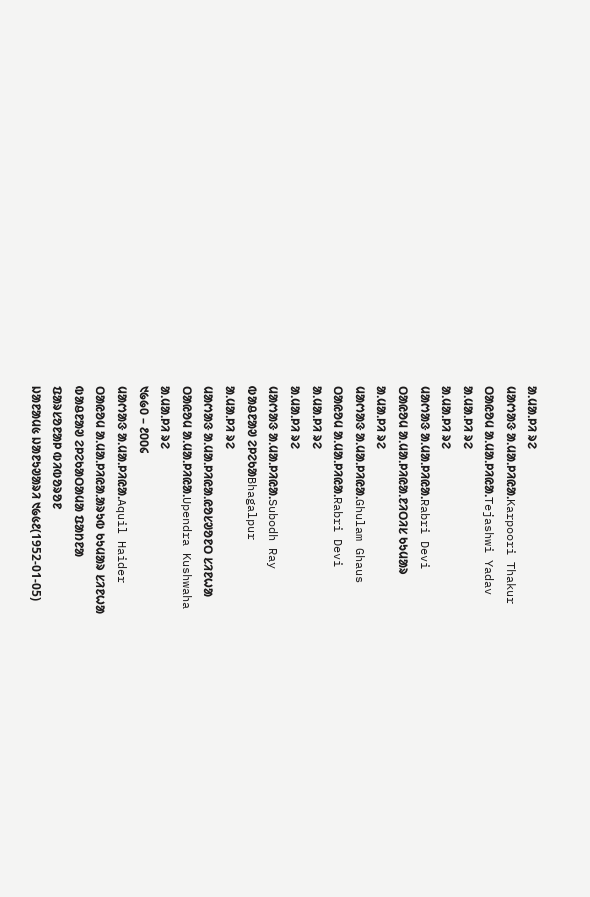ᱟᱹᱢᱟᱹᱞᱤ ᱨᱮ
ᱢᱟᱬᱟᱝ ᱟᱹᱢᱟᱹᱞᱤᱭᱟᱹKarpoori Thakur
ᱛᱟᱭᱚᱢ ᱟᱹᱢᱟᱹᱞᱤᱭᱟᱹTejashwi Yadav
ᱟᱹᱢᱟᱹᱞᱤ ᱨᱮ
ᱟᱹᱢᱟᱹᱞᱤ ᱨᱮ
ᱢᱟᱬᱟᱝ ᱟᱹᱢᱟᱹᱞᱤᱭᱟᱹRabri Devi
ᱛᱟᱭᱚᱢ ᱟᱹᱢᱟᱹᱞᱤᱭᱟᱹᱱᱤᱛᱤᱥ ᱠᱩᱢᱟᱨ
ᱟᱹᱢᱟᱹᱞᱤ ᱨᱮ
ᱢᱟᱬᱟᱝ ᱟᱹᱢᱟᱹᱞᱤᱭᱟᱹGhulam Ghaus
ᱛᱟᱭᱚᱢ ᱟᱹᱢᱟᱹᱞᱤᱭᱟᱹRabri Devi
ᱟᱹᱢᱟᱹᱞᱤ ᱨᱮ
ᱟᱹᱢᱟᱹᱞᱤ ᱨᱮ
ᱢᱟᱬᱟᱝ ᱟᱹᱢᱟᱹᱞᱤᱭᱟᱹSubodh Ray
ᱵᱟᱪᱱᱟᱣ ᱮᱞᱮᱠᱟBhagalpur
ᱟᱹᱢᱟᱹᱞᱤ ᱨᱮ
ᱢᱟᱬᱟᱝ ᱟᱹᱢᱟᱹᱞᱤᱭᱟᱹᱭᱚᱥᱣᱚᱱᱛ ᱥᱤᱱᱦᱟ
ᱛᱟᱭᱚᱢ ᱟᱹᱢᱟᱹᱞᱤᱭᱟᱹUpendra Kushwaha
ᱟᱹᱢᱟᱹᱞᱤ ᱨᱮ
᱑᱙᱙᱐ – ᱒᱐᱐᱔
ᱢᱟᱬᱟᱝ ᱟᱹᱢᱟᱹᱞᱤᱭᱟᱹAquil Haider
ᱛᱟᱭᱚᱢ ᱟᱹᱢᱟᱹᱞᱤᱭᱟᱹᱟᱨᱩᱵ ᱠᱩᱢᱟᱨ ᱥᱤᱱᱦᱟ
ᱵᱟᱪᱱᱟᱣ ᱮᱞᱮᱠᱟᱛᱟᱢᱟ ᱯᱟᱴᱱᱟ
ᱯᱟᱨᱥᱚᱱᱟᱞ ᱵᱤᱵᱚᱨᱚᱱ
ᱡᱟᱱᱟᱢ᱕ ᱡᱟᱱᱩᱣᱟᱨᱤ ᱑᱙᱕᱒(1952-01-05)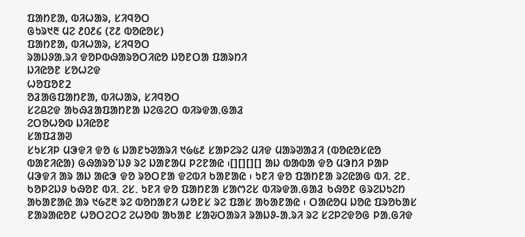ᱯᱟᱴᱱᱟ, ᱵᱤᱦᱟᱨ, ᱥᱤᱧᱚᱛ
ᱜᱩᱨ᱑᱓ ᱢᱮ ᱒᱐᱒᱔ (᱗᱒ ᱵᱚᱭᱚᱥ)
ᱯᱟᱴᱱᱟ, ᱵᱤᱦᱟᱨ, ᱥᱤᱧᱚᱛ
ᱨᱟᱡᱽᱟᱹᱨᱤ ᱫᱚᱞᱵᱷᱟᱨᱚᱛᱤᱭᱚ ᱡᱚᱱᱛᱟ ᱯᱟᱨᱴᱤ
ᱡᱤᱭᱚᱱ ᱥᱚᱦᱮᱫ
ᱦᱚᱯᱚᱱ2
ᱚᱲᱟᱜᱯᱟᱴᱱᱟ, ᱵᱤᱦᱟᱨ, ᱥᱤᱧᱚᱛ
ᱥᱮᱪᱮᱫ ᱟᱠᱷᱲᱟᱯᱟᱴᱱᱟ ᱡᱮᱜᱮᱛ ᱵᱤᱨᱫᱟᱹᱜᱟᱲ
ᱮᱛᱚᱦᱚᱵ ᱡᱤᱭᱚᱱ
ᱥᱟᱯᱲᱟᱣ
ᱥᱩᱥᱤᱞ ᱢᱳᱫᱤ ᱫᱚ ᱕ ᱡᱟᱱᱩᱣᱟᱨᱤ ᱑᱙᱕᱒ ᱥᱟᱞᱮᱨᱮ ᱢᱤᱫ ᱢᱟᱨᱣᱟᱲᱤ (ᱵᱚᱭᱚᱥᱭᱚ ᱵᱟᱱᱤᱭᱟ) ᱜᱷᱟᱨᱚᱸᱡᱽ ᱨᱮ ᱡᱟᱱᱟᱢ ᱞᱮᱱᱟᱭ ᱾[][][][] ᱟᱡ ᱵᱟᱵᱟ ᱫᱚ ᱢᱳᱴᱤ ᱞᱟᱞ ᱢᱳᱫᱤ ᱟᱨ ᱟᱡ ᱟᱭᱳ ᱫᱚ ᱨᱚᱛᱱᱟ ᱫᱮᱵᱤ ᱠᱟᱱᱟᱭ ᱾ ᱩᱱᱤ ᱫᱚ ᱯᱟᱴᱱᱟ ᱨᱮᱭᱟᱜ ᱵᱤ. ᱮᱱ. ᱠᱚᱞᱮᱡᱽ ᱠᱷᱚᱱ ᱵᱤ. ᱮᱥ. ᱩᱱᱤ ᱫᱚ ᱯᱟᱴᱱᱟ ᱥᱟᱬᱮᱥ ᱵᱤᱨᱫᱟᱹᱜᱟᱲ ᱠᱷᱚᱱ ᱜᱨᱮᱡᱩᱮᱴ ᱟᱠᱟᱱᱟᱭ ᱟᱨ ᱑᱙᱗᱓ ᱨᱮ ᱵᱚᱴᱟᱱᱤ ᱦᱚᱱᱥ ᱨᱮ ᱯᱟᱥ ᱟᱠᱟᱱᱟᱭ ᱾ ᱛᱟᱭᱚᱢ ᱡᱚᱭ ᱯᱨᱚᱠᱟᱥ ᱱᱟᱨᱟᱭᱚᱱ ᱦᱚᱛᱮᱛᱮ ᱮᱦᱚᱵ ᱟᱠᱟᱱ ᱥᱟᱶᱛᱟᱨᱤ ᱨᱟᱡᱽ-ᱟᱹᱨᱤ ᱨᱮ ᱥᱮᱞᱮᱫᱚᱜ ᱞᱟᱹᱜᱤᱫ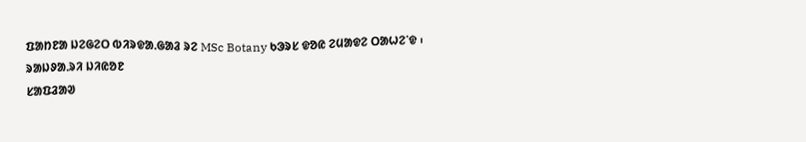ᱯᱟᱴᱱᱟ ᱡᱮᱜᱮᱛ ᱵᱤᱨᱫᱟᱹᱜᱟᱲ ᱨᱮ MSc Botany ᱠᱳᱨᱥ ᱫᱚᱭ ᱮᱢᱟᱫᱮ ᱛᱟᱦᱮᱸᱫ ᱾
ᱨᱟᱡᱽᱟᱹᱨᱤ ᱡᱤᱭᱚᱱ
ᱥᱟᱯᱲᱟᱣ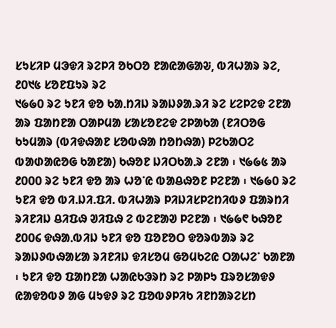ᱥᱩᱥᱤᱞ ᱢᱳᱫᱤ ᱨᱮᱞᱤ ᱚᱠᱛᱚ ᱱᱟᱭᱟᱜᱟᱶ, ᱵᱤᱦᱟᱨ ᱨᱮ, ᱒᱐᱑᱕ ᱥᱚᱱᱯᱩᱨ ᱨᱮ
᱑᱙᱙᱐ ᱨᱮ ᱩᱱᱤ ᱫᱚ ᱠᱟᱹᱴᱤᱡ ᱨᱟᱡᱽᱟᱹᱨᱤ ᱨᱮ ᱥᱮᱞᱮᱫ ᱮᱱᱟ ᱟᱨ ᱯᱟᱴᱱᱟ ᱛᱟᱞᱢᱟ ᱥᱟᱥᱚᱱᱮᱫ ᱮᱞᱟᱠᱟ (ᱱᱤᱛᱚᱜ ᱠᱩᱢᱟᱨ (ᱵᱤᱫᱷᱟᱱ ᱥᱚᱵᱷᱟ ᱴᱚᱴᱷᱟ) ᱞᱮᱠᱟᱛᱮ ᱵᱟᱰᱟᱭᱚᱜ ᱠᱟᱱᱟ) ᱠᱷᱚᱱ ᱡᱤᱛᱠᱟᱹᱨ ᱮᱱᱟ ᱾ ᱑᱙᱙᱕ ᱟᱨ ᱒᱐᱐᱐ ᱨᱮ ᱩᱱᱤ ᱫᱚ ᱟᱨ ᱦᱚᱸᱭ ᱵᱟᱪᱷᱚᱱ ᱞᱮᱱᱟ ᱾ ᱑᱙᱙᱐ ᱨᱮ ᱩᱱᱤ ᱫᱚ ᱵᱤ.ᱡᱤ.ᱯᱤ. ᱵᱤᱦᱟᱨ ᱞᱤᱡᱤᱥᱞᱮᱴᱤᱵᱽ ᱯᱟᱨᱴᱤ ᱨᱤᱱᱤᱡ ᱪᱤᱯᱷ ᱣᱤᱯᱷ ᱮ ᱵᱮᱱᱟᱣ ᱞᱮᱱᱟ ᱾ ᱑᱙᱙᱖ ᱠᱷᱚᱱ ᱒᱐᱐᱔ ᱫᱷᱟᱹᱵᱤᱡ ᱩᱱᱤ ᱫᱚ ᱯᱚᱱᱚᱛ ᱫᱚᱨᱵᱟᱨ ᱨᱮ ᱨᱟᱡᱽᱵᱷᱟᱥᱟ ᱨᱤᱱᱤᱡ ᱫᱤᱥᱚᱢ ᱜᱚᱢᱠᱮᱭ ᱛᱟᱦᱮᱸ ᱠᱟᱱᱟ ᱾ ᱩᱱᱤ ᱫᱚ ᱯᱟᱴᱱᱟ ᱦᱟᱭᱠᱳᱨᱴ ᱨᱮ ᱞᱟᱞᱩ ᱯᱨᱚᱥᱟᱫᱽ ᱭᱟᱫᱚᱵᱽ ᱟᱜ ᱢᱩᱫᱽ ᱨᱮ ᱯᱚᱵᱽᱞᱤᱠ ᱤᱱᱴᱟᱨᱮᱥᱴ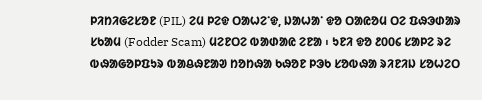ᱞᱤᱴᱤᱜᱮᱥᱚᱱ (PIL) ᱮᱢ ᱞᱮᱫ ᱛᱟᱦᱮᱸᱫ, ᱡᱟᱦᱟᱸ ᱫᱚ ᱛᱟᱭᱚᱢ ᱛᱮ ᱯᱷᱳᱰᱟᱨ ᱥᱠᱟᱢ (Fodder Scam) ᱢᱮᱱᱛᱮ ᱵᱟᱰᱟᱭ ᱮᱱᱟ ᱾ ᱩᱱᱤ ᱫᱚ ᱒᱐᱐᱔ ᱥᱟᱞᱮ ᱨᱮ ᱵᱷᱟᱜᱚᱞᱯᱩᱨ ᱵᱟᱪᱷᱱᱟᱣ ᱴᱚᱴᱷᱟ ᱠᱷᱚᱱ ᱞᱳᱠ ᱥᱚᱵᱷᱟ ᱨᱤᱱᱤᱡ ᱥᱚᱦᱮᱛ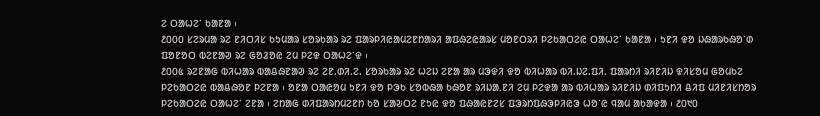ᱮ ᱛᱟᱦᱮᱸ ᱠᱟᱱᱟ ᱾
᱒᱐᱐᱐ ᱥᱮᱨᱢᱟ ᱨᱮ ᱱᱤᱛᱤᱥ ᱠᱩᱢᱟᱨ ᱥᱚᱨᱠᱟᱨ ᱨᱮ ᱯᱟᱨᱞᱤᱭᱟᱢᱮᱱᱴᱟᱨᱤ ᱟᱯᱷᱮᱭᱟᱨᱥ ᱢᱚᱱᱛᱨᱤ ᱞᱮᱠᱟᱛᱮᱭ ᱛᱟᱦᱮᱸ ᱠᱟᱱᱟ ᱾ ᱩᱱᱤ ᱫᱚ ᱡᱷᱟᱨᱠᱷᱚᱸᱰ ᱯᱚᱱᱚᱛ ᱵᱮᱱᱟᱣ ᱨᱮ ᱜᱚᱲᱚᱭ ᱮᱢ ᱞᱮᱫ ᱛᱟᱦᱮᱸᱫ ᱾
᱒᱐᱐᱕ ᱨᱮᱱᱟᱜ ᱵᱤᱦᱟᱨ ᱵᱟᱪᱷᱱᱟᱣ ᱨᱮ ᱮᱱ.ᱰᱤ.ᱮ. ᱥᱚᱨᱠᱟᱨ ᱨᱮ ᱦᱮᱡ ᱮᱱᱟ ᱟᱨ ᱢᱳᱫᱤ ᱫᱚ ᱵᱤᱦᱟᱨ ᱵᱤ.ᱡᱮ.ᱯᱤ. ᱯᱟᱨᱴᱤ ᱨᱤᱱᱤᱡ ᱫᱤᱥᱚᱢ ᱜᱚᱢᱠᱮ ᱞᱮᱠᱟᱛᱮᱭ ᱵᱟᱪᱷᱚᱱ ᱞᱮᱱᱟ ᱾ ᱚᱱᱟ ᱛᱟᱭᱚᱢ ᱩᱱᱤ ᱫᱚ ᱞᱳᱠ ᱥᱚᱵᱷᱟ ᱠᱷᱚᱱ ᱨᱤᱡᱟᱹᱱᱤ ᱮᱢ ᱞᱮᱫᱟ ᱟᱨ ᱵᱤᱦᱟᱨ ᱨᱤᱱᱤᱡ ᱰᱤᱯᱩᱴᱤ ᱪᱤᱯ ᱢᱤᱱᱤᱥᱴᱚᱨ ᱞᱮᱠᱟᱛᱮᱭ ᱛᱟᱦᱮᱸ ᱮᱱᱟ ᱾ ᱮᱴᱟᱜ ᱰᱤᱯᱟᱨᱴᱢᱮᱱᱴ ᱠᱚ ᱥᱟᱶᱛᱮ ᱱᱩᱭ ᱫᱚ ᱯᱷᱟᱭᱱᱮᱥ ᱯᱳᱨᱴᱯᱷᱳᱞᱤᱭᱳ ᱦᱚᱸᱭ ᱧᱟᱢ ᱟᱠᱟᱫᱟ ᱾ ᱒᱐᱑᱐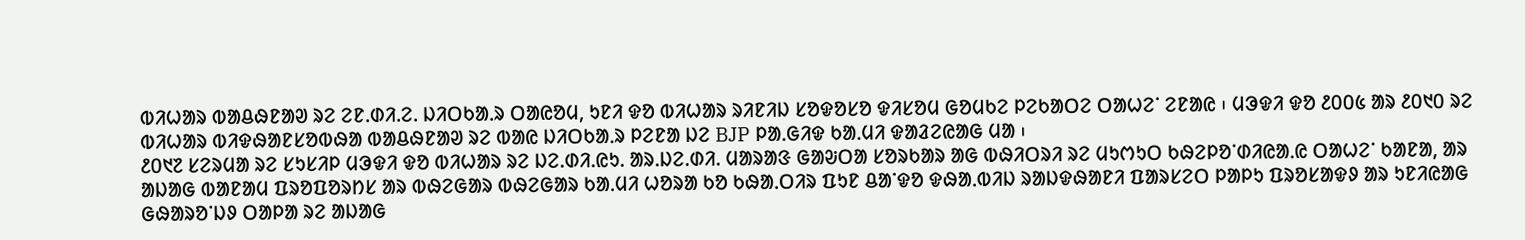ᱵᱤᱦᱟᱨ ᱵᱟᱪᱷᱱᱟᱣ ᱨᱮ ᱮᱱ.ᱰᱤ.ᱮ. ᱡᱤᱛᱠᱟᱹᱨ ᱛᱟᱭᱚᱢ, ᱩᱱᱤ ᱫᱚ ᱵᱤᱦᱟᱨ ᱨᱤᱱᱤᱡ ᱥᱚᱫᱚᱥᱚ ᱫᱤᱥᱚᱢ ᱜᱚᱢᱠᱮ ᱞᱮᱠᱟᱛᱮ ᱛᱟᱦᱮᱸ ᱮᱱᱟᱭ ᱾ ᱢᱳᱫᱤ ᱫᱚ ᱒᱐᱐᱕ ᱟᱨ ᱒᱐᱑᱐ ᱨᱮ ᱵᱤᱦᱟᱨ ᱵᱤᱫᱷᱟᱱᱥᱚᱵᱷᱟ ᱵᱟᱪᱷᱱᱟᱣ ᱨᱮ ᱵᱟᱭ ᱡᱤᱛᱠᱟᱹᱨ ᱞᱮᱱᱟ ᱡᱮ BJP ᱞᱟᱹᱜᱤᱫ ᱠᱟᱹᱢᱤ ᱫᱟᱲᱮᱭᱟᱜ ᱢᱟ ᱾
᱒᱐᱑᱗ ᱥᱮᱨᱢᱟ ᱨᱮ ᱥᱩᱥᱤᱞ ᱢᱳᱫᱤ ᱫᱚ ᱵᱤᱦᱟᱨ ᱨᱮ ᱡᱮ.ᱰᱤ.ᱭᱩ. ᱟᱨ.ᱡᱮ.ᱰᱤ. ᱢᱟᱨᱟᱝ ᱜᱟᱶᱛᱟ ᱥᱚᱨᱠᱟᱨ ᱟᱜ ᱵᱷᱤᱛᱨᱤ ᱨᱮ ᱢᱩᱬᱩᱛ ᱠᱷᱮᱞᱚᱸᱰᱤᱭᱟᱹᱭ ᱛᱟᱦᱮᱸ ᱠᱟᱱᱟ, ᱟᱨ ᱟᱡᱟᱜ ᱵᱟᱱᱟᱢ ᱯᱨᱚᱯᱚᱨᱴᱥ ᱟᱨ ᱵᱷᱮᱜᱟᱨ ᱵᱷᱮᱜᱟᱨ ᱠᱟᱹᱢᱤ ᱦᱚᱨᱟ ᱠᱚ ᱠᱷᱟᱹᱛᱤᱨ ᱯᱩᱱ ᱪᱟᱸᱫᱚ ᱫᱷᱟᱹᱵᱤᱡ ᱨᱟᱡᱫᱷᱟᱱᱤ ᱯᱟᱨᱥᱮᱛ ᱞᱟᱞᱩ ᱯᱨᱚᱥᱟᱫᱽ ᱟᱨ ᱩᱱᱤᱭᱟᱜ ᱜᱷᱟᱨᱚᱸᱡᱽ ᱛᱟᱞᱟ ᱨᱮ ᱟᱡᱟᱜ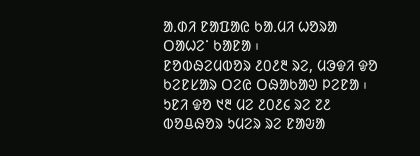ᱟᱹᱰᱤ ᱱᱟᱯᱟᱭ ᱠᱟᱹᱢᱤ ᱦᱚᱨᱟ ᱛᱟᱦᱮᱸ ᱠᱟᱱᱟ ᱾
ᱱᱚᱵᱷᱮᱢᱵᱚᱨ ᱒᱐᱒᱓ ᱨᱮ, ᱢᱳᱫᱤ ᱫᱚ ᱠᱮᱱᱥᱟᱨ ᱛᱮᱭ ᱛᱷᱟᱠᱟᱣ ᱞᱮᱱᱟ ᱾ ᱩᱱᱤ ᱫᱚ ᱑᱓ ᱢᱮ ᱒᱐᱒᱔ ᱨᱮ ᱗᱒ ᱵᱚᱪᱷᱚᱨ ᱩᱢᱮᱨ ᱨᱮ ᱱᱟᱶᱟ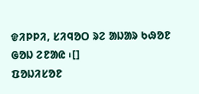ᱫᱤᱞᱞᱤ, ᱥᱤᱧᱚᱛ ᱨᱮ ᱟᱡᱟᱨ ᱠᱷᱚᱱ ᱜᱚᱡ ᱮᱱᱟᱭ ᱾[]
ᱯᱚᱡᱤᱥᱚᱱ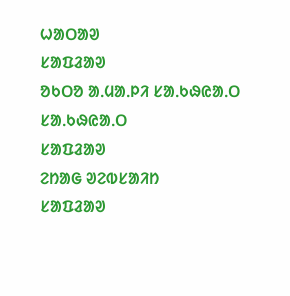ᱦᱟᱛᱟᱣ
ᱥᱟᱯᱲᱟᱣ
ᱚᱠᱛᱚ ᱟᱹᱢᱟᱹᱞᱤ ᱥᱟᱹᱠᱷᱭᱟᱹᱛ
ᱥᱟᱹᱠᱷᱭᱟᱹᱛ
ᱥᱟᱯᱲᱟᱣ
ᱮᱴᱟᱜ ᱣᱮᱵᱥᱟᱤᱴ
ᱥᱟᱯᱲᱟᱣ